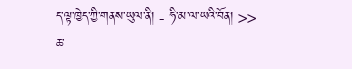ད་ལྟ་ཁྱེད་ཀྱི་གནས་ཡུལ་ནི། - ཧི་མ་ལ་ཡའི་བོན། >> ཆ་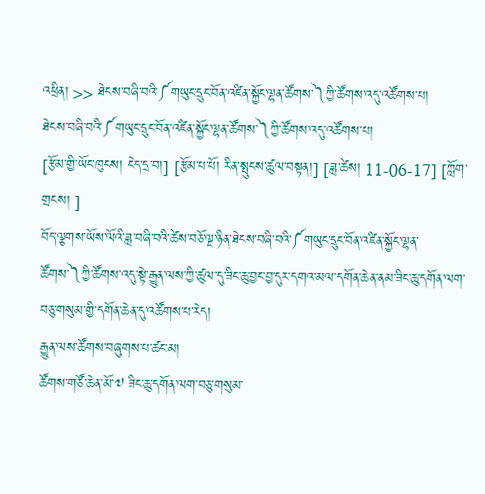འཕྲིན། >> ཐེངས་བཞི་བའི་༼གཡུང་དྲུང་བོན་འཛིན་སྐྱོང་ལྷན་ཚོགས་༽ཀྱི་ཚོགས་འདུ་འཚོགས་པ།
ཐེངས་བཞི་བའི་༼གཡུང་དྲུང་བོན་འཛིན་སྐྱོང་ལྷན་ཚོགས་༽ཀྱི་ཚོགས་འདུ་འཚོགས་པ།
[རྩོམ་གྱི་ཡོང་ཁུངས། ངེད་དྲ་བ།] [རྩོམ་པ་པོ། རིན་སྤུངས་ཚུལ་བསྟན།] [ཟླ་ཚེས། 11-06-17] [ཀློག་གྲངས། ]
བོད་ལྕགས་ཡོས་ལོའི་ཟླ་བཞི་བའི་ཚེས་བཅོ་ལྔ་ཉིན་ཐེངས་བཞི་བའི་༼གཡུང་དྲུང་བོན་འཛིན་སྐྱོང་ལྷན་ཚོགས་༽ཀྱི་ཚོགས་འདུ་སྟེ་རྒྱུན་ལས་ཀྱི་ཚུལ་དུ་ཟིང་ཆུ་བྱང་བྱ་དུར་དགའ་མལ་དགོན་ཆེན་ནམ་ཟིང་ཆུ་དགོན་ལག་བཅུ་གསུམ་གྱི་དགོན་ཆེན་དུ་འཚོགས་པ་རེད།
རྒྱུན་ལས་ཚོགས་བཞུགས་པ་ཚང་མ།
ཚོགས་གཙོ་ཆེན་མོ་༧ ཟིང་ཆུ་དགོན་ལག་བཅུ་གསུམ་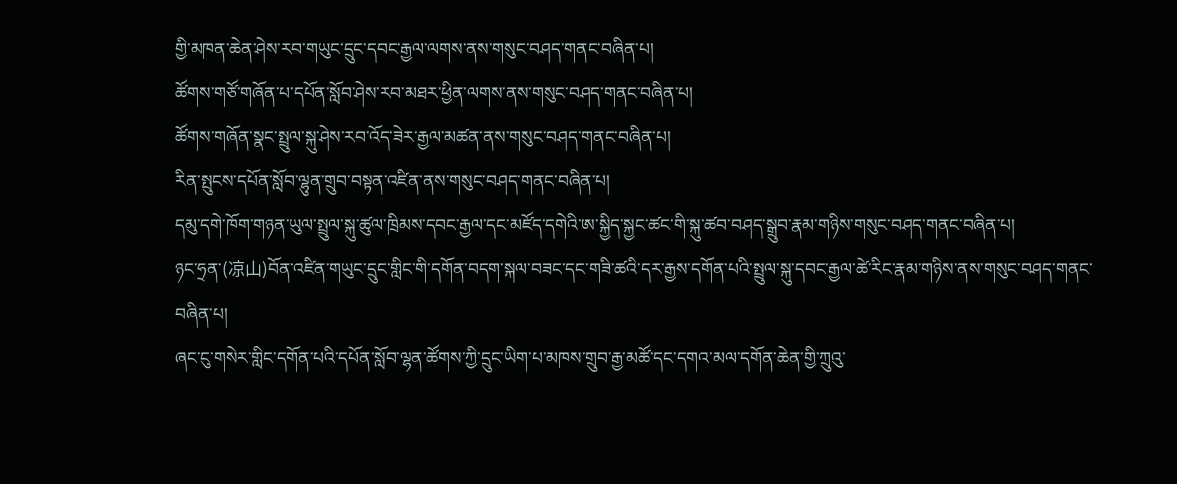གྱི་མཁན་ཆེན་ཤེས་རབ་གཡུང་དྲུང་དབང་རྒྱལ་ལགས་ནས་གསུང་བཤད་གནང་བཞིན་པ།
ཚོགས་གཙོ་གཞོན་པ་དཔོན་སློབ་ཤེས་རབ་མཐར་ཕྱིན་ལགས་ནས་གསུང་བཤད་གནང་བཞིན་པ།
ཚོགས་གཞོན་སྣང་སྤྲུལ་སྐུ་ཤེས་རབ་འོད་ཟེར་རྒྱལ་མཚན་ནས་གསུང་བཤད་གནང་བཞིན་པ།
རིན་སྤུངས་དཔོན་སློབ་ལྷུན་གྲུབ་བསྟན་འཛིན་ནས་གསུང་བཤད་གནང་བཞིན་པ།
དམུ་དགེ་ཁོག་གཉན་ཡུལ་སྤྲུལ་སྐུ་ཚུལ་ཁྲིམས་དབང་རྒྱལ་དང་མཛོད་དགེའི་ཨ་སྐྱིད་སྐྱང་ཚང་གི་སྐུ་ཚབ་བཤད་སྒྲུབ་རྣམ་གཉིས་གསུང་བཤད་གནང་བཞིན་པ།
ཉང་ཧྲན་(凉山)བོན་འཛིན་གཡུང་དྲུང་གླིང་གི་དགོན་བདག་སྐལ་བཟང་དང་གཟི་ཚའི་དར་རྒྱས་དགོན་པའི་སྤྲུལ་སྐུ་དབང་རྒྱལ་ཚེ་རིང་རྣམ་གཉིས་ནས་གསུང་བཤད་གནང་བཞིན་པ།
ཞང་ངུ་གསེར་གླིང་དགོན་པའི་དཔོན་སློབ་ལྷན་ཚོགས་ཀྱི་དྲུང་ཡིག་པ་མཁས་གྲུབ་རྒྱ་མཚོ་དང་དགའ་མལ་དགོན་ཆེན་གྱི་ཀྲུའུ་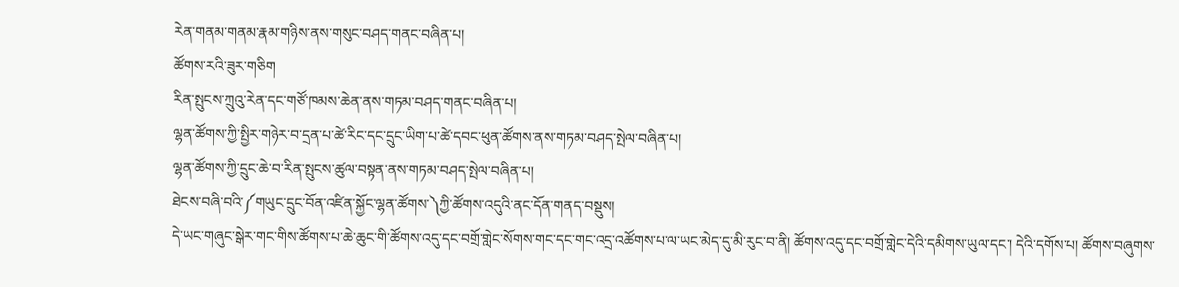རེན་གནམ་གནམ་རྣམ་གཉིས་ནས་གསུང་བཤད་གནང་བཞིན་པ།
ཚོགས་རའི་ཟུར་གཅིག
རིན་སྤུངས་ཀྲུའུ་རེན་དང་གཙོ་ཁམས་ཆེན་ནས་གཏམ་བཤད་གནང་བཞིན་པ།
ལྷན་ཚོགས་ཀྱི་སྤྱིར་གཉེར་བ་དྲན་པ་ཚེ་རིང་དང་དྲུང་ཡིག་པ་ཚེ་དབང་ཕུན་ཚོགས་ནས་གཏམ་བཤད་སྤེལ་བཞིན་པ།
ལྷན་ཚོགས་ཀྱི་དྲུང་ཆེ་བ་རིན་སྤུངས་ཚུལ་བསྟན་ནས་གཏམ་བཤད་སྤེལ་བཞིན་པ།
ཐེངས་བཞི་བའི་༼གཡུང་དྲུང་བོན་འཛིན་སྐྱོང་ལྷན་ཚོགས་༽ཀྱི་ཚོགས་འདུའི་ནང་དོན་གནད་བསྡུས།
དེ་ཡང་གཞུང་སྒེར་གང་གིས་ཚོགས་པ་ཆེ་ཆུང་གི་ཚོགས་འདུ་དང་བགྲོ་གླེང་སོགས་གང་དང་གང་འདྲ་འཚོགས་པ་ལ་ཡང་མེད་དུ་མི་རུང་བ་ནི། ཚོགས་འདུ་དང་བགྲོ་གླེང་དེའི་དམིགས་ཡུལ་དང་། དེའི་དགོས་པ། ཚོགས་བཞུགས་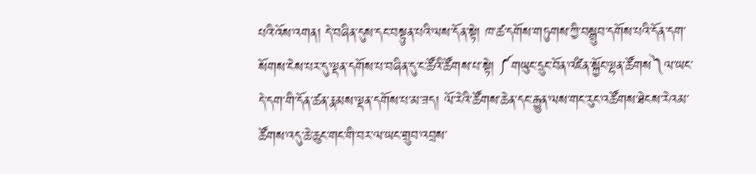པའི་འོས་འགན། དེ་བཞིན་དུས་དང་བསྟུན་པའི་ལས་དོན་སྟེ། ཁ་ཚ་དགོས་གཏུགས་ཀྱི་བསྒྲུབ་དགོས་པའི་དོན་དག་སོགས་ངེས་པར་དུ་ལྡན་དགོས་པ་བཞིན་དུ་ང་ཚོའི་ཚོགས་པ་སྟེ། ༼གཡུང་དྲུང་བོན་འཛིན་སྐྱོང་ལྷན་ཚོགས༽ལ་ཡང་དེ་དག་གི་དོན་ཚན་རྣམས་ལྡན་དགོས་པ་མ་ཟད། ལོ་རེའི་ཚོགས་ཆེན་དང་རྒྱུན་ལས་གང་རུང་འཚོགས་ཐེངས་རེའམ་ཚོགས་འདུ་ཆེ་ཆུང་གང་གི་བར་ལ་ཡང་གྲུབ་འབྲས་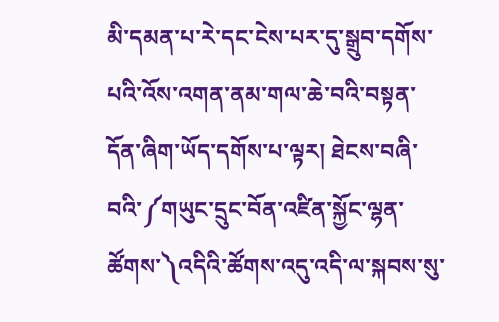མི་དམན་པ་རེ་དང་ངེས་པར་དུ་སྒྲུབ་དགོས་པའི་འོས་འགན་ནམ་གལ་ཆེ་བའི་བསྟན་དོན་ཞིག་ཡོད་དགོས་པ་ལྟར། ཐེངས་བཞི་བའི་༼གཡུང་དྲུང་བོན་འཛིན་སྐྱོང་ལྷན་ཚོགས་༽འདིའི་ཚོགས་འདུ་འདི་ལ་སྐབས་སུ་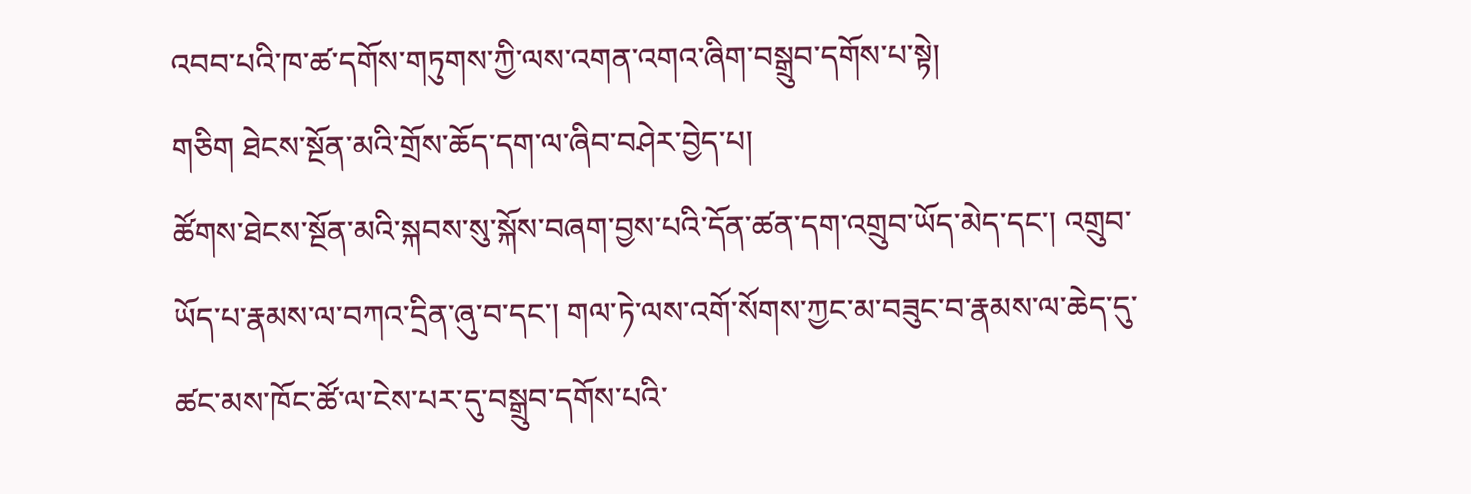འབབ་པའི་ཁ་ཚ་དགོས་གཏུགས་ཀྱི་ལས་འགན་འགའ་ཞིག་བསྒྲུབ་དགོས་པ་སྟེ།
གཅིག ཐེངས་སྔོན་མའི་གྲོས་ཆོད་དག་ལ་ཞིབ་བཤེར་བྱེད་པ།
ཚོགས་ཐེངས་སྔོན་མའི་སྐབས་སུ་སྐོས་བཞག་བྱས་པའི་དོན་ཚན་དག་འགྲུབ་ཡོད་མེད་དང་། འགྲུབ་ཡོད་པ་རྣམས་ལ་བཀའ་དྲིན་ཞུ་བ་དང་། གལ་ཏེ་ལས་འགོ་སོགས་ཀྱང་མ་བཟུང་བ་རྣམས་ལ་ཆེད་དུ་ཚང་མས་ཁོང་ཚོ་ལ་ངེས་པར་དུ་བསྒྲུབ་དགོས་པའི་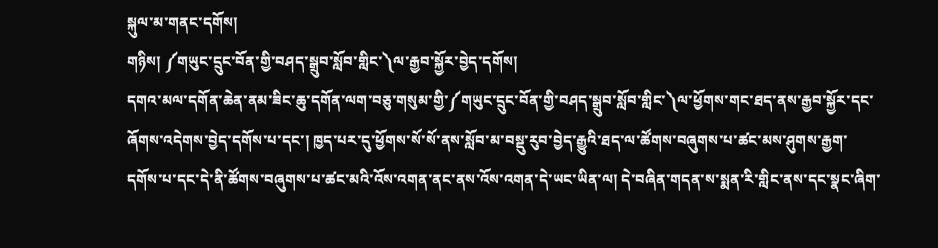སྐུལ་མ་གནང་དགོས།
གཉིས། ༼གཡུང་དྲུང་བོན་གྱི་བཤད་སྒྲུབ་སློབ་གླིང་༽ལ་རྒྱབ་སྐྱོར་བྱེད་དགོས།
དགའ་མལ་དགོན་ཆེན་ནམ་ཟིང་ཆུ་དགོན་ལག་བཅུ་གསུམ་གྱི་༼གཡུང་དྲུང་བོན་གྱི་བཤད་སྒྲུབ་སློབ་གླིང་༽ལ་ཕྱོགས་གང་ཐད་ནས་རྒྱབ་སྐྱོར་དང་ཞོགས་འདེགས་བྱེད་དགོས་པ་དང་། ཁྱད་པར་དུ་ཕྱོགས་སོ་སོ་ནས་སློབ་མ་བསྡུ་རུབ་བྱེད་རྒྱུའི་ཐད་ལ་ཚོགས་བཞུགས་པ་ཚང་མས་ཤུགས་རྒྱག་དགོས་པ་དང་དེ་ནི་ཚོགས་བཞུགས་པ་ཚང་མའི་འོས་འགན་ནང་ནས་འོས་འགན་དེ་ཡང་ཡིན་ལ། དེ་བཞིན་གདན་ས་སྨན་རི་གླིང་ནས་དང་སྣང་ཞིག་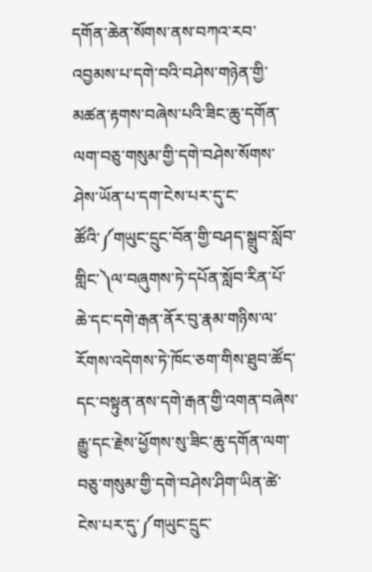དགོན་ཆེན་སོགས་ནས་བཀའ་རབ་འབྱམས་པ་དགེ་བའི་བཤེས་གཉེན་གྱི་མཚན་རྟགས་བཞེས་པའི་ཟིང་ཆུ་དགོན་ལག་བཅུ་གསུམ་གྱི་དགེ་བཤེས་སོགས་ཤེས་ཡོན་པ་དག་ངེས་པར་དུ་ང་ཚོའི་༼གཡུང་དྲུང་བོན་གྱི་བཤད་སྒྲུབ་སློབ་གླིང་༽ལ་བཞུགས་ཏེ་དཔོན་སློབ་རིན་པོ་ཆེ་དང་དགེ་རྒན་ནོར་བུ་རྣམ་གཉིས་ལ་རོགས་འདེགས་ཏེ་ཁོང་ཅག་གིས་ཐུབ་ཚོད་དང་བསྟུན་ནས་དགེ་རྒན་གྱི་འགན་བཞེས་རྒྱུ་དང་རྗེས་ཕྱོགས་སུ་ཟིང་ཆུ་དགོན་ལག་བཅུ་གསུམ་གྱི་དགེ་བཤེས་ཤིག་ཡིན་ཚེ་ངེས་པར་དུ་༼གཡུང་དྲུང་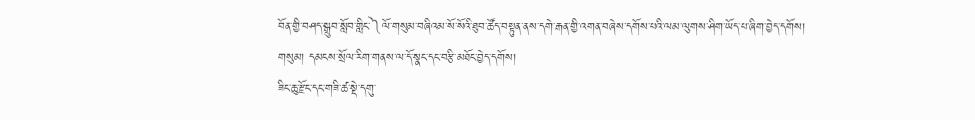བོན་གྱི་བཤད་སྒྲུབ་སློབ་གླིང་༽ལོ་གསུམ་བཞིའམ་སོ་སོའི་ཐུབ་ཚོད་བསྟུན་ནས་དགེ་རྒན་གྱི་འགན་བཞེས་དགོས་པའི་ལམ་ལུགས་ཤིག་ཡོད་པ་ཞིག་བྱེད་དགོས།
གསུམ། དམངས་སྲོལ་རིག་གནས་ལ་དོ་སྣང་དང་བརྩི་མཐོང་བྱེད་དགོས།
ཟིང་ཆུ་རྫོང་དང་གཟི་ཚ་སྡེ་དགུ་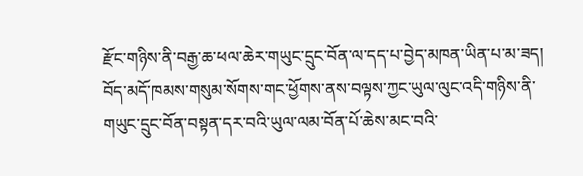རྫོང་གཉིས་ནི་བརྒྱ་ཆ་ཕལ་ཆེར་གཡུང་དྲུང་བོན་ལ་དད་པ་བྱེད་མཁན་ཡིན་པ་མ་ཟད། བོད་མདོ་ཁམས་གསུམ་སོགས་གང་ཕྱོགས་ནས་བལྟས་ཀྱང་ཡུལ་ལུང་འདི་གཉིས་ནི་གཡུང་དྲུང་བོན་བསྟན་དར་བའི་ཡུལ་ལམ་བོན་པོ་ཆེས་མང་བའི་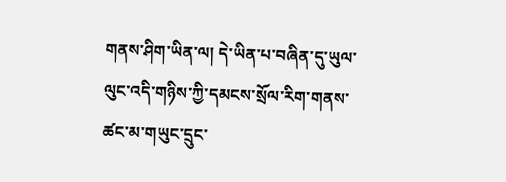གནས་ཤིག་ཡིན་ལ། དེ་ཡིན་པ་བཞིན་དུ་ཡུལ་ལུང་འདི་གཉིས་ཀྱི་དམངས་སྲོལ་རིག་གནས་ཚང་མ་གཡུང་དྲུང་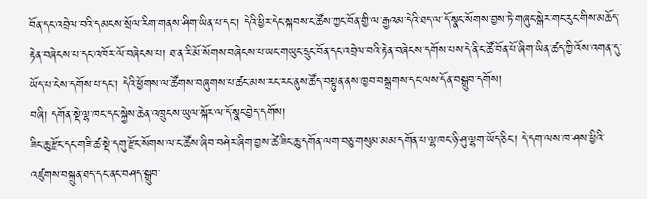བོན་དང་འབྲེལ་བའི་དམངས་སྲོལ་རིག་གནས་ཤིག་ཡིན་པ་དང་། དེའི་ཕྱིར་དེང་སྐབས་ང་ཚོས་ཀྱང་བོན་གྱི་ལ་རྒྱའམ་དེའི་ཐད་ལ་དོ་སྣང་སོགས་བྱས་ཏེ་གཞུང་སྒེར་གང་རུང་གིས་མཆོད་རྟེན་བཞེངས་པ་དང་འཁོར་ལོ་བཞེངས་པ། ཐ་ན་རི་མོ་སོགས་བཞེངས་པ་ཡང་གཡུང་དྲུང་བོན་དང་འབྲེལ་བའི་རྟེན་བཞེངས་དགོས་པས་དེ་ནི་ང་ཚོ་བོན་པོ་ཞིག་ཡིན་ཚད་ཀྱི་འོས་འགན་དུ་ཡོད་པ་ངེས་དགོས་པ་དང་། དེའི་ཕྱོགས་ལ་ཚོགས་བཞུགས་པ་ཚང་མས་རང་རང་ནུས་ཚོད་བསྟུན་ནས་ཁྱབ་བསྒྲགས་དང་ལས་དོན་བསྒྲུབ་དགོས།
བཞི། དགོན་སྡེ་ལྷ་ཁང་དང་སྐྱེས་ཆེན་འཁྲུངས་ཡུལ་སྐོར་ལ་དོ་སྣང་བྱེད་དགོས།
ཟིང་ཆུ་རྫོང་དང་གཟི་ཚ་སྡེ་དགུ་རྫོང་སོགས་ལ་ང་ཚོས་ཞིབ་བཤེར་ཞིག་བྱས་ཚེ་ཟིང་ཆུ་དགོན་ལག་བཅུ་གསུམ་མམ་དགོན་པ་ལྷ་ཁང་ཉི་ཤུ་ལྷག་ཡོད་ཅིང་། དེ་དག་ལས་ཁ་ཤས་ཕྱིའི་འཛུགས་བསྐྲུན་ཐད་དང་ནང་བཤད་སྒྲུབ་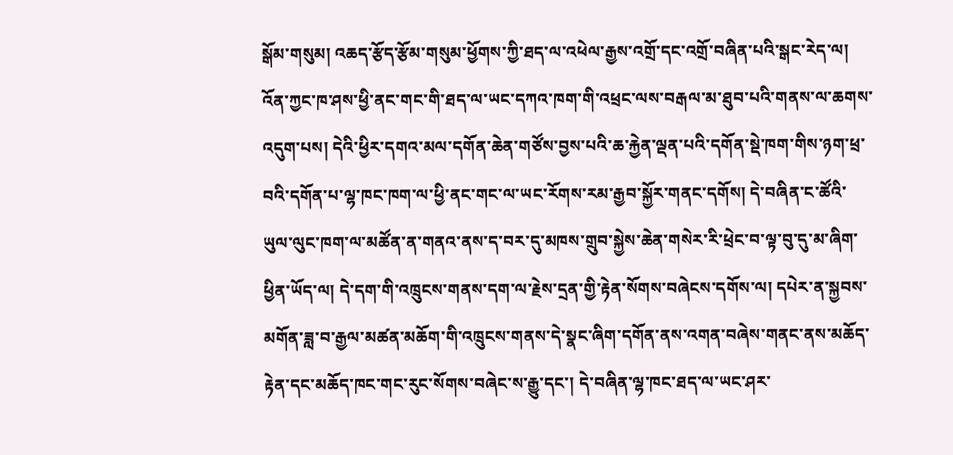སྒོམ་གསུམ། འཆད་རྩོད་རྩོམ་གསུམ་ཕྱོགས་ཀྱི་ཐད་ལ་འཕེལ་རྒྱས་འགྲོ་དང་འགྲོ་བཞིན་པའི་སྒང་རེད་ལ། འོན་ཀྱང་ཁ་ཤས་ཕྱི་ནང་གང་གི་ཐད་ལ་ཡང་དཀའ་ཁག་གི་འཕྲང་ལས་བརྒལ་མ་ཐུབ་པའི་གནས་ལ་ཆགས་འདུག་པས། དེའི་ཕྱིར་དགའ་མལ་དགོན་ཆེན་གཙོས་བྱས་པའི་ཆ་རྐྱེན་ལྡན་པའི་དགོན་སྡེ་ཁག་གིས་ཉག་ཕྲ་བའི་དགོན་པ་ལྷ་ཁང་ཁག་ལ་ཕྱི་ནང་གང་ལ་ཡང་རོགས་རམ་རྒྱབ་སྐྱོར་གནང་དགོས། དེ་བཞིན་ང་ཚོའི་ཡུལ་ལུང་ཁག་ལ་མཚོན་ན་གནའ་ནས་ད་བར་དུ་མཁས་གྲུབ་སྐྱེས་ཆེན་གསེར་རི་ཕྲེང་བ་ལྟ་བུ་དུ་མ་ཞིག་ཕྱིན་ཡོད་ལ། དེ་དག་གི་འཁྲུངས་གནས་དག་ལ་རྗེས་དྲན་གྱི་རྟེན་སོགས་བཞེངས་དགོས་ལ། དཔེར་ན་སྐྱབས་མགོན་ཟླ་བ་རྒྱལ་མཚན་མཆོག་གི་འཁྲུངས་གནས་དེ་སྣང་ཞིག་དགོན་ནས་འགན་བཞེས་གནང་ནས་མཆོད་རྟེན་དང་མཆོད་ཁང་གང་རུང་སོགས་བཞེང་ས་རྒྱུ་དང་། དེ་བཞིན་ལྷ་ཁང་ཐད་ལ་ཡང་ཤར་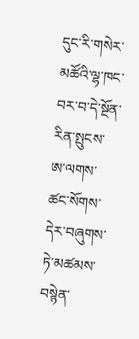དུང་རི་གསེར་མཚོའི་ལྷ་ཁང་བར་བ་དེ་སྔོན་རིན་སྤུངས་ཨ་ལགས་ཚང་སོགས་དེར་བཞུགས་ཏེ་མཚམས་བསྙེན་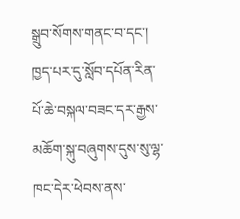སྒྲུབ་སོགས་གནང་བ་དང་། ཁྱད་པར་དུ་སློབ་དཔོན་རིན་པོ་ཆེ་བསྐལ་བཟང་དར་རྒྱས་མཆོག་སྐུ་བཞུགས་དུས་སུ་ལྷ་ཁང་དེར་ཕེབས་ནས་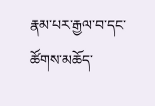རྣམ་པར་རྒྱལ་བ་དང་ཚོགས་མཆོད་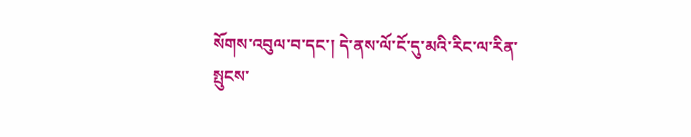སོགས་འབུལ་བ་དང་། དེ་ནས་ལོ་ངོ་དུ་མའི་རིང་ལ་རིན་སྤུངས་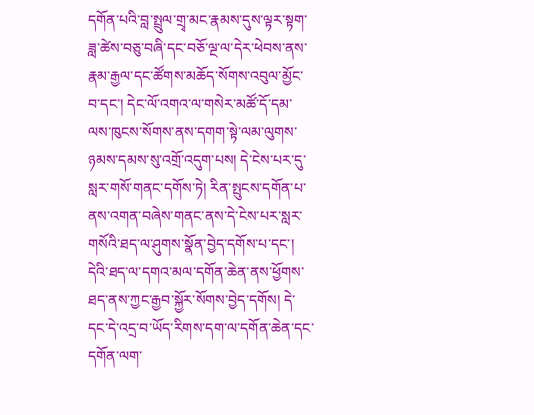དགོན་པའི་བླ་སྤྲུལ་གྲྭ་མང་རྣམས་དུས་ལྟར་སྟག་ཟླ་ཚེས་བཅུ་བཞི་དང་བཅོ་ལྔ་ལ་དེར་ཕེབས་ནས་རྣམ་རྒྱལ་དང་ཚོགས་མཆོད་སོགས་འབུལ་མྱོང་བ་དང་། དེང་ལོ་འགའ་ལ་གསེར་མཚོ་དོ་དམ་ལས་ཁུངས་སོགས་ནས་དགག་སྟེ་ལམ་ལུགས་ཉམས་དམས་སུ་འགྲོ་འདུག་པས། དེ་ངེས་པར་དུ་སླར་གསོ་གནང་དགོས་ཏེ། རིན་སྤུངས་དགོན་པ་ནས་འགན་བཞེས་གནང་ནས་དེ་ངེས་པར་སླར་གསོའི་ཐད་ལ་ཤུགས་སྣོན་བྱེད་དགོས་པ་དང་། དེའི་ཐད་ལ་དགའ་མལ་དགོན་ཆེན་ནས་ཕྱོགས་ཐད་ནས་ཀྱང་རྒྱབ་སྐྱོར་སོགས་བྱེད་དགོས། དེ་དང་དེ་འདྲ་བ་ཡོད་རིགས་དག་ལ་དགོན་ཆེན་དང་དགོན་ལག་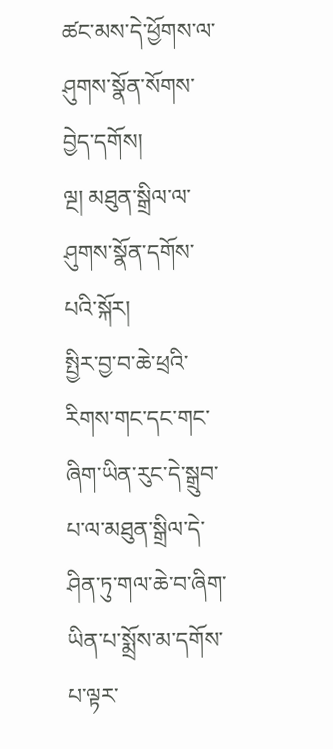ཚང་མས་དེ་ཕྱོགས་ལ་ཤུགས་སྣོན་སོགས་བྱེད་དགོས།
ལྔ། མཐུན་སྒྲིལ་ལ་ཤུགས་སྣོན་དགོས་པའི་སྐོར།
སྤྱིར་བྱ་བ་ཆེ་ཕྲའི་རིགས་གང་དང་གང་ཞིག་ཡིན་རུང་དེ་སྒྲུབ་པ་ལ་མཐུན་སྒྲིལ་དེ་ཤིན་ཏུ་གལ་ཆེ་བ་ཞིག་ཡིན་པ་སྨྲོས་མ་དགོས་པ་ལྟར་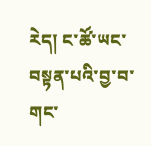རེད། ང་ཚོ་ཡང་བསྟན་པའི་བྱ་བ་གང་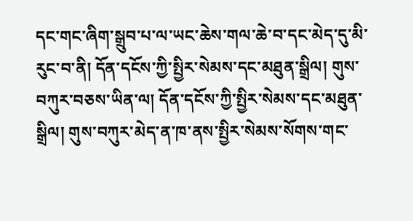དང་གང་ཞིག་སྒྲུབ་པ་ལ་ཡང་ཆེས་གལ་ཆེ་བ་དང་མེད་དུ་མི་རུང་བ་ནི། དོན་དངོས་ཀྱི་སྤྱིར་སེམས་དང་མཐུན་སྒྲིལ། གུས་བཀུར་བཅས་ཡིན་ལ། དོན་དངོས་ཀྱི་སྤྱིར་སེམས་དང་མཐུན་སྒྲིལ། གུས་བཀུར་མེད་ན་ཁ་ནས་སྤྱིར་སེམས་སོགས་གང་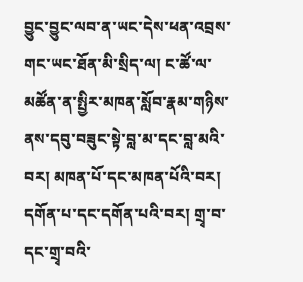བྱུང་བྱུང་ལབ་ན་ཡང་དེས་ཕན་འབྲས་གང་ཡང་ཐོན་མི་སྲིད་ལ། ང་ཚོ་ལ་མཚོན་ན་སྤྱིར་མཁན་སློབ་རྣམ་གཉིས་ནས་དབུ་བཟུང་སྟེ་བླ་མ་དང་བླ་མའི་བར། མཁན་པོ་དང་མཁན་པོའི་བར། དགོན་པ་དང་དགོན་པའི་བར། གྲྭ་བ་དང་གྲྭ་བའི་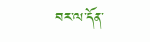བར་ལ་དོན་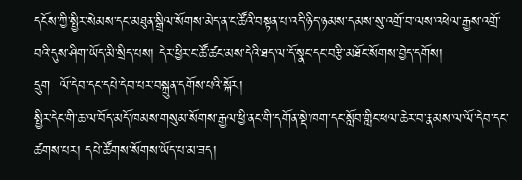དངོས་ཀྱི་སྤྱིར་སེམས་དང་མཐུན་སྒྲིལ་སོགས་མེད་ན་ང་ཚོའི་བསྟན་པ་འདི་ཉིད་ཉམས་དམས་སུ་འགྲོ་བ་ལས་འཕེལ་རྒྱས་འགྲོ་བའི་དུས་ཤིག་ཡོད་མི་སྲིད་པས། དེར་ཕྱིར་ང་ཚོ་ཚང་མས་དེའི་ཐད་ལ་དོ་སྣང་དང་བརྩི་མཐོང་སོགས་བྱེད་དགོས།
དྲུག  ལོ་དེབ་དང་དཔེ་དེབ་པར་བསྐྲུན་དགོས་པའི་སྐོར།
སྤྱིར་དེང་གི་ཆ་ལ་བོད་མདོ་ཁམས་གསུམ་སོགས་རྒྱལ་ཕྱི་ནང་གི་དགོན་སྡེ་ཁག་དང་སློབ་གླིང་ཕལ་ཆེར་བ་རྣམས་ལ་ལོ་དེབ་དང་ཚགས་པར། དཔེ་ཚོགས་སོགས་ཡོད་པ་མ་ཟད།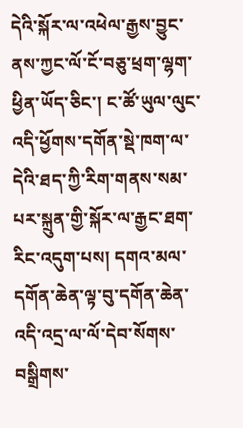དེའི་སྐོར་ལ་འཕེལ་རྒྱས་བྱུང་ནས་ཀྱང་ལོ་ངོ་བཅུ་ཕྲག་ལྷག་ཕྱིན་ཡོད་ཅིང་། ང་ཚོ་ཡུལ་ལུང་འདི་ཕྱོགས་དགོན་སྡེ་ཁག་ལ་དེའི་ཐད་ཀྱི་རིག་གནས་སམ་པར་སྐྲུན་གྱི་སྐོར་ལ་རྒྱང་ཐག་རིང་འདུག་པས། དགའ་མལ་དགོན་ཆེན་ལྟ་བུ་དགོན་ཆེན་འདི་འདྲ་ལ་ལོ་དེབ་སོགས་བསྒྲིགས་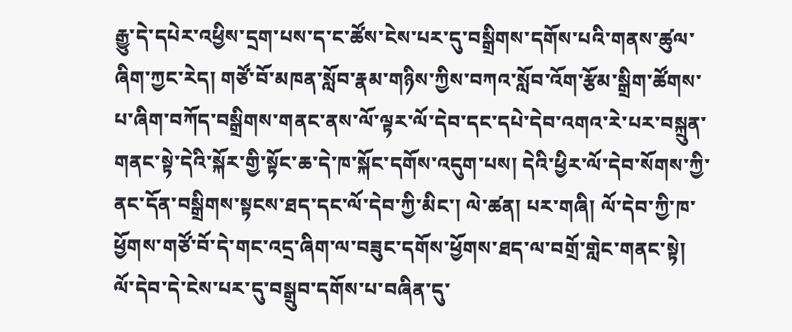རྒྱུ་དེ་དཔེར་འཕྱིས་དྲག་པས་ད་ང་ཚོས་ངེས་པར་དུ་བསྒྲིགས་དགོས་པའི་གནས་ཚུལ་ཞིག་ཀྱང་རེད། གཙོ་བོ་མཁན་སློབ་རྣམ་གཉིས་ཀྱིས་བཀའ་སློབ་འོག་རྩོམ་སྒྲིག་ཚོགས་པ་ཞིག་བཀོད་བསྒྲིགས་གནང་ནས་ལོ་ལྟར་ལོ་དེབ་དང་དཔེ་དེབ་འགའ་རེ་པར་བསྐྲུན་གནང་སྟེ་དེའི་སྐོར་གྱི་སྟོང་ཆ་དེ་ཁ་སྐོང་དགོས་འདུག་པས། དེའི་ཕྱིར་ལོ་དེབ་སོགས་ཀྱི་ནང་དོན་བསྒྲིགས་སྟངས་ཐད་དང་ལོ་དེབ་ཀྱི་མིང་། ལེ་ཚན། པར་གཞི། ལོ་དེབ་ཀྱི་ཁ་ཕྱོགས་གཙོ་བོ་དེ་གང་འདྲ་ཞིག་ལ་བཟུང་དགོས་ཕྱོགས་ཐད་ལ་བགྲོ་གླེང་གནང་སྟེ། ལོ་དེབ་དེ་ངེས་པར་དུ་བསྒྲུབ་དགོས་པ་བཞིན་དུ་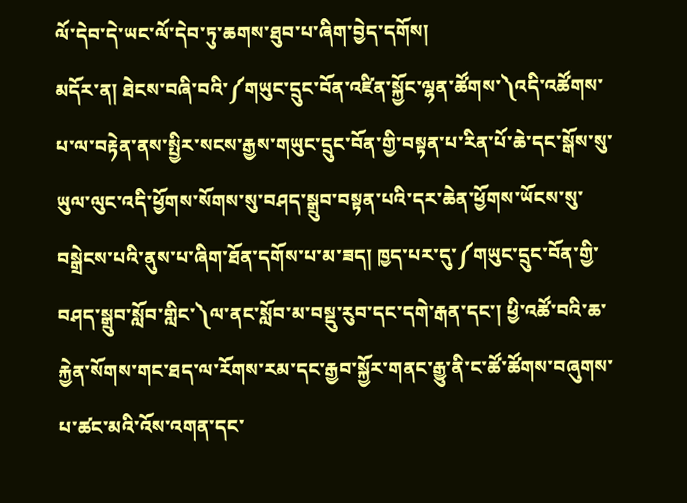ལོ་དེབ་དེ་ཡང་ལོ་དེབ་ཏུ་ཆགས་ཐུབ་པ་ཞིག་བྱེད་དགོས།
མདོར་ན། ཐེངས་བཞི་བའི་༼གཡུང་དྲུང་བོན་འཛིན་སྐྱོང་ལྷན་ཚོགས་༽འདི་འཚོགས་པ་ལ་བརྟེན་ནས་སྤྱིར་སངས་རྒྱས་གཡུང་དྲུང་བོན་གྱི་བསྟན་པ་རིན་པོ་ཆེ་དང་སྒོས་སུ་ཡུལ་ལུང་འདི་ཕྱོགས་སོགས་སུ་བཤད་སྒྲུབ་བསྟན་པའི་དར་ཆེན་ཕྱོགས་ཡོངས་སུ་བསྒྲེངས་པའི་ནུས་པ་ཞིག་ཐོན་དགོས་པ་མ་ཟད། ཁྱད་པར་དུ་༼གཡུང་དྲུང་བོན་གྱི་བཤད་སྒྲུབ་སློབ་གླིང་༽ལ་ནང་སློབ་མ་བསྡུ་རུབ་དང་དགེ་རྒན་དང་། ཕྱི་འཚོ་བའི་ཆ་རྐྱེན་སོགས་གང་ཐད་ལ་རོགས་རམ་དང་རྒྱབ་སྐྱོར་གནང་རྒྱུ་ནི་ང་ཚོ་ཚོགས་བཞུགས་པ་ཚང་མའི་འོས་འགན་དང་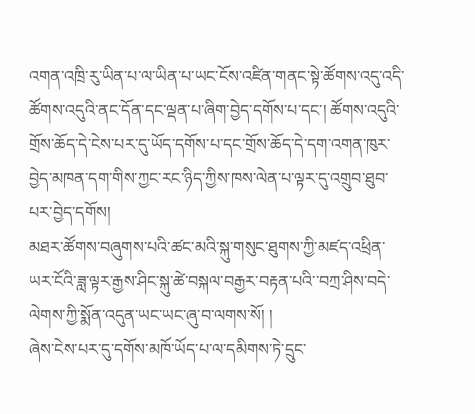འགན་འཁྲི་རུ་ཡིན་པ་ལ་ཡིན་པ་ཡང་ངོས་འཛིན་གནང་སྟེ་ཚོགས་འདུ་འདི་ཚོགས་འདུའི་ནང་དོན་དང་ལྡན་པ་ཞིག་བྱེད་དགོས་པ་དང་། ཚོགས་འདུའི་གྲོས་ཆོད་དེ་ངེས་པར་དུ་ཡོད་དགོས་པ་དང་གྲོས་ཆོད་དེ་དག་འགན་ཁུར་བྱེད་མཁན་དག་གིས་ཀྱང་རང་ཉིད་ཀྱིས་ཁས་ལེན་པ་ལྟར་དུ་འགྲུབ་ཐུབ་པར་བྱེད་དགོས།
མཐར་ཚོགས་བཞུགས་པའི་ཚང་མའི་སྐུ་གསུང་ཐུགས་ཀྱི་མཛད་འཕྲིན་ཡར་ངོའི་ཟླ་ལྟར་རྒྱས་ཤིང་སྐུ་ཚེ་བསྐལ་བརྒྱར་བརྟན་པའི་་བཀྲ་ཤིས་བདེ་ལེགས་ཀྱི་སྨོན་འདུན་ཡང་ཡང་ཞུ་བ་ལགས་སོ། །
ཞེས་ངེས་པར་དུ་དགོས་མཁོ་ཡོད་པ་ལ་དམིགས་ཏེ་དྲུང་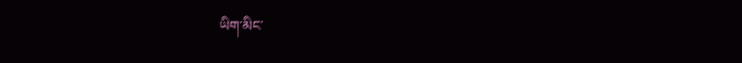ཡིག་མིང་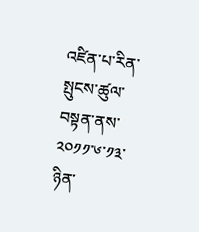འཛིན་པ་རིན་སྤུངས་ཚུལ་བསྟན་ནས་༢༠༡༡་༦་༡༣་ཉིན་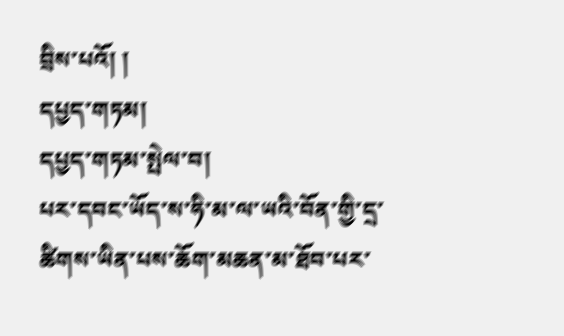བྲིས་པའོ། །
དཔྱད་གཏམ།
དཔྱད་གཏམ་སྤེལ་བ།
པར་དབང་ཡོད་ས་ཧི་མ་ལ་ཡའི་བོན་གྱི་དྲ་ཚིགས་ཡིན་པས་ཆོག་མཆན་མ་ཐོབ་པར་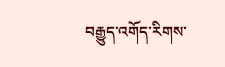བརྒྱུད་འགོད་རིགས་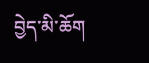བྱེད་མི་ཆོག